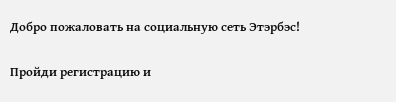Добро пожаловать на социальную сеть Этэрбэс!

Пройди регистрацию и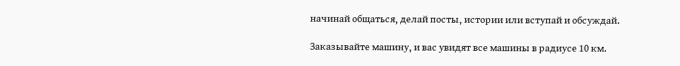начинай общаться, делай посты, истории или вступай и обсуждай.

Заказывайте машину, и вас увидят все машины в радиусе 10 км.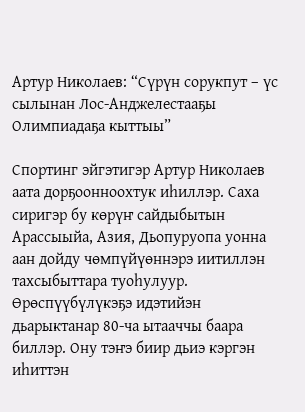Артур Николаев: “Сүрүн сорукпут – үс сылынан Лос-Анджелестааҕы Олимпиадаҕа кыттыы”

Спортинг эйгэтигэр Артур Николаев аата дорҕоонноохтук иһиллэр. Саха сиригэр бу көрүҥ сайдыбытын Арассыыйа, Азия, Дьопуруопа уонна аан дойду чөмпүйүөннэрэ иитиллэн тахсыбыттара туоһулуур. Өрөспүүбүлүкэҕэ идэтийэн дьарыктанар 80-ча ытааччы баара биллэр. Ону тэҥэ биир дьиэ кэргэн иһиттэн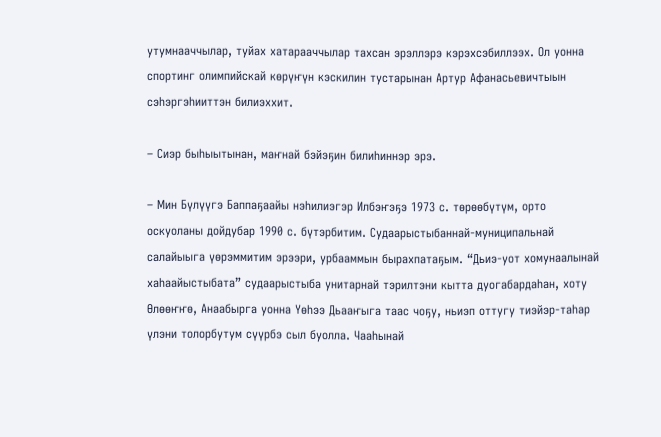утумнааччылар, туйах хатарааччылар тахсан эрэллэрэ кэрэхсэбиллээх. Ол уонна спортинг олимпийскай көрүҥүн кэскилин тустарынан Артур Афанасьевичтыын сэһэргэһииттэн билиэххит.

– Сиэр быһыытынан, маҥнай бэйэҕин билиһиннэр эрэ.

– Мин Бүлүүгэ Баппаҕаайы нэһилиэгэр Илбэҥэҕэ 1973 с. төрөөбүтүм, орто оскуоланы дойдубар 1990 с. бүтэрбитим. Судаарыстыбаннай-муниципальнай салайыыга үөрэммитим эрээри, урбааммын бырахпатаҕым. “Дьиэ-уот хомунаалынай хаһаайыстыбата” судаарыстыба унитарнай тэрилтэни кытта дуогабардаһан, хоту Өлөөҥҥө, Анаабырга уонна Үөһээ Дьааҥыга таас чоҕу, ньиэп оттугу тиэйэр-таһар үлэни толорбутум сүүрбэ сыл буолла. Чааһынай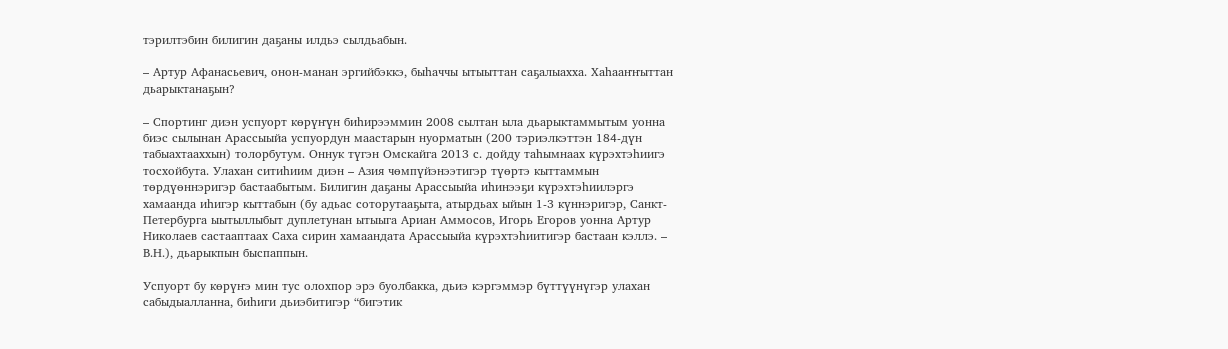тэрилтэбин билигин даҕаны илдьэ сылдьабын.

– Артур Афанасьевич, онон-манан эргийбэккэ, быһаччы ытыыттан саҕалыахха. Хаһааҥҥыттан дьарыктанаҕын?

– Спортинг диэн успуорт көрүҥүн биһирээммин 2008 сылтан ыла дьарыктаммытым уонна биэс сылынан Арассыыйа успуордун маастарын нуорматын (200 тэриэлкэттэн 184-дүн табыахтааххын) толорбутум. Оннук түгэн Омскайга 2013 с. дойду таһымнаах күрэхтэһиигэ тосхойбута. Улахан ситиһиим диэн – Азия чөмпүйэнээтигэр түөртэ кыттаммын төрдүөннэригэр бастаабытым. Билигин даҕаны Арассыыйа иһинээҕи күрэхтэһиилэргэ хамаанда иһигэр кыттабын (бу адьас соторутааҕыта, атырдьах ыйын 1-3 күннэригэр, Санкт-Петербурга ыытыллыбыт дуплетунан ытыыга Ариан Аммосов, Игорь Егоров уонна Артур Николаев састааптаах Саха сирин хамаандата Арассыыйа күрэхтэһиитигэр бастаан кэллэ. – В.Н.), дьарыкпын быспаппын.

Успуорт бу көрүҥэ мин тус олохпор эрэ буолбакка, дьиэ кэргэммэр бүттүүнүгэр улахан сабыдыалланна, биһиги дьиэбитигэр “бигэтик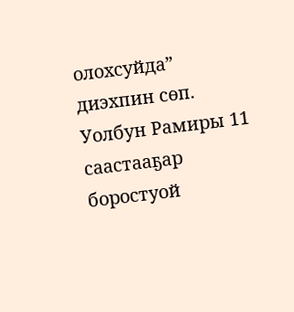олохсуйда” диэхпин сөп. Уолбун Рамиры 11 саастааҕар боростуой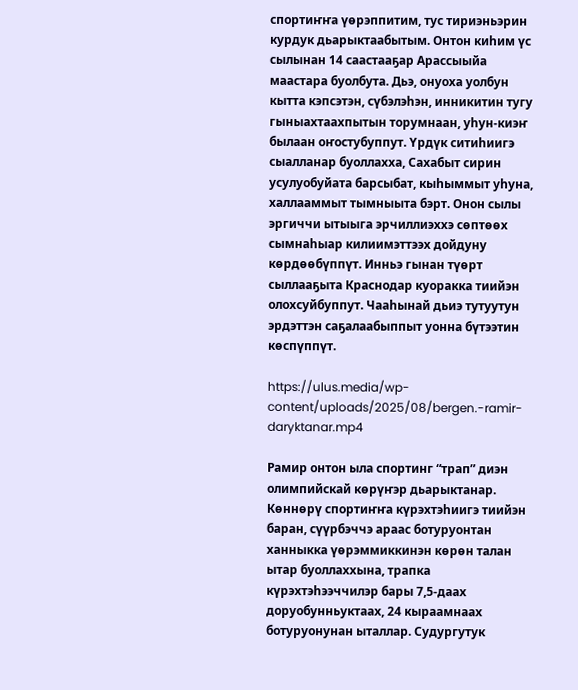спортиҥҥа үөрэппитим, тус тириэньэрин курдук дьарыктаабытым. Онтон киһим үс сылынан 14 саастааҕар Арассыыйа маастара буолбута. Дьэ, онуоха уолбун кытта кэпсэтэн, сүбэлэһэн, инникитин тугу гыныахтаахпытын торумнаан, уһун-киэҥ былаан оҥостубуппут. Үрдүк ситиһиигэ сыалланар буоллахха, Сахабыт сирин усулуобуйата барсыбат, кыһыммыт уһуна, халлааммыт тымныыта бэрт. Онон сылы эргиччи ытыыга эрчиллиэххэ сөптөөх сымнаһыар килиимэттээх дойдуну көрдөөбүппүт. Инньэ гынан түөрт сыллааҕыта Краснодар куоракка тиийэн олохсуйбуппут. Чааһынай дьиэ тутуутун эрдэттэн саҕалаабыппыт уонна бүтээтин көспүппүт.

https://ulus.media/wp-content/uploads/2025/08/bergen.-ramir-daryktanar.mp4

Рамир онтон ыла спортинг “трап” диэн олимпийскай көрүҥэр дьарыктанар. Көннөрү спортиҥҥа күрэхтэһиигэ тиийэн баран, сүүрбэччэ араас ботуруонтан ханныкка үөрэммиккинэн көрөн талан ытар буоллаххына, трапка күрэхтэһээччилэр бары 7,5-даах доруобунньуктаах, 24 кыраамнаах ботуруонунан ыталлар. Судургутук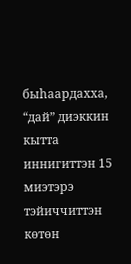быһаардахха, “дай” диэккин кытта иннигиттэн 15 миэтэрэ тэйиччиттэн көтөн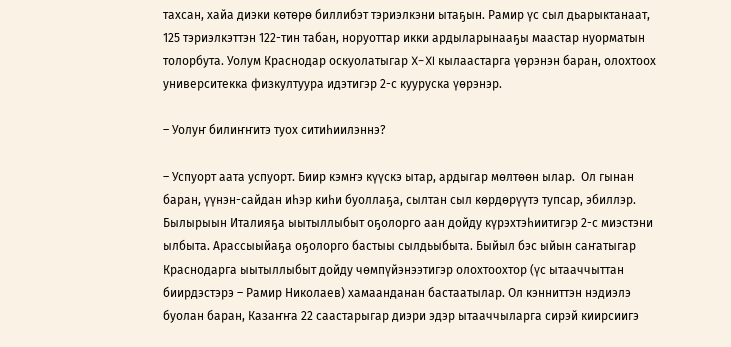тахсан, хайа диэки көтөрө биллибэт тэриэлкэни ытаҕын. Рамир үс сыл дьарыктанаат, 125 тэриэлкэттэн 122-тин табан, норуоттар икки ардыларынааҕы маастар нуорматын толорбута. Уолум Краснодар оскуолатыгар X-XI кылаастарга үөрэнэн баран, олохтоох университекка физкултуура идэтигэр 2-с кууруска үөрэнэр.

– Уолуҥ билиҥҥитэ туох ситиһиилэннэ?

– Успуорт аата успуорт. Биир кэмҥэ күүскэ ытар, ардыгар мөлтөөн ылар.  Ол гынан баран, үүнэн-сайдан иһэр киһи буоллаҕа, сылтан сыл көрдөрүүтэ тупсар, эбиллэр. Былырыын Италияҕа ыытыллыбыт оҕолорго аан дойду күрэхтэһиитигэр 2-с миэстэни ылбыта. Арассыыйаҕа оҕолорго бастыы сылдьыбыта. Быйыл бэс ыйын саҥатыгар Краснодарга ыытыллыбыт дойду чөмпүйэнээтигэр олохтоохтор (үс ытааччыттан биирдэстэрэ – Рамир Николаев) хамаанданан бастаатылар. Ол кэнниттэн нэдиэлэ буолан баран, Казаҥҥа 22 саастарыгар диэри эдэр ытааччыларга сирэй киирсиигэ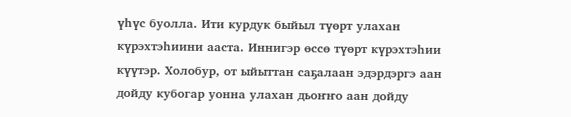үһүс буолла. Ити курдук быйыл түөрт улахан күрэхтэһиини ааста. Иннигэр өссө түөрт күрэхтэһии күүтэр. Холобур, от ыйыттан саҕалаан эдэрдэргэ аан дойду кубогар уонна улахан дьоҥҥо аан дойду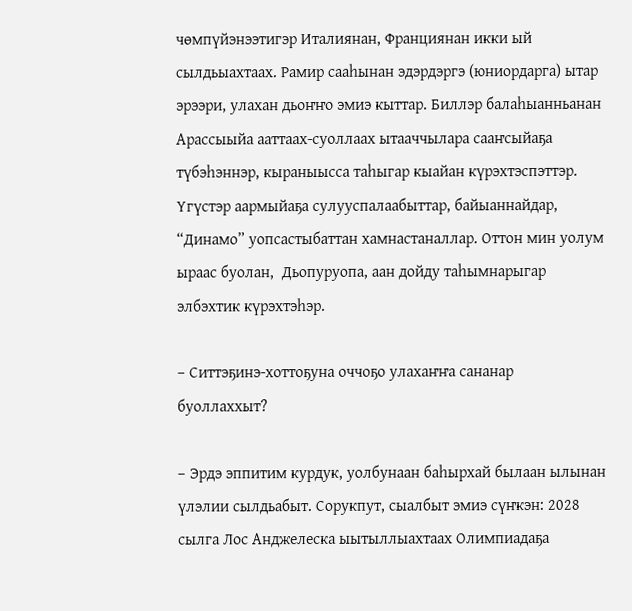чөмпүйэнээтигэр Италиянан, Франциянан икки ый сылдьыахтаах. Рамир сааһынан эдэрдэргэ (юниордарга) ытар эрээри, улахан дьоҥҥо эмиэ кыттар. Биллэр балаһыанньанан Арассыыйа ааттаах-суоллаах ытааччылара сааҥсыйаҕа түбэһэннэр, кыраныысса таһыгар кыайан күрэхтэспэттэр. Үгүстэр аармыйаҕа сулууспалаабыттар, байыаннайдар, “Динамо” уопсастыбаттан хамнастаналлар. Оттон мин уолум ыраас буолан,  Дьопуруопа, аан дойду таһымнарыгар элбэхтик күрэхтэһэр.

– Ситтэҕинэ-хоттоҕуна оччоҕо улахаҥҥа сананар буоллаххыт?

– Эрдэ эппитим курдук, уолбунаан баһырхай былаан ылынан үлэлии сылдьабыт. Сорукпут, сыалбыт эмиэ сүҥкэн: 2028 сылга Лос Анджелеска ыытыллыахтаах Олимпиадаҕа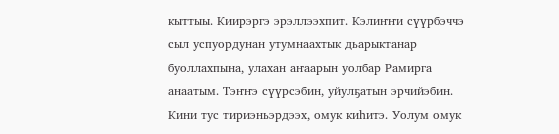кыттыы. Киирэргэ эрэллээхпит. Кэлиҥҥи сүүрбэччэ сыл успуордунан утумнаахтык дьарыктанар буоллахпына, улахан аҥаарын уолбар Рамирга анаатым. Тэҥҥэ сүүрсэбин, уйулҕатын эрчийэбин. Кини тус тириэньэрдээх, омук киһитэ. Уолум омук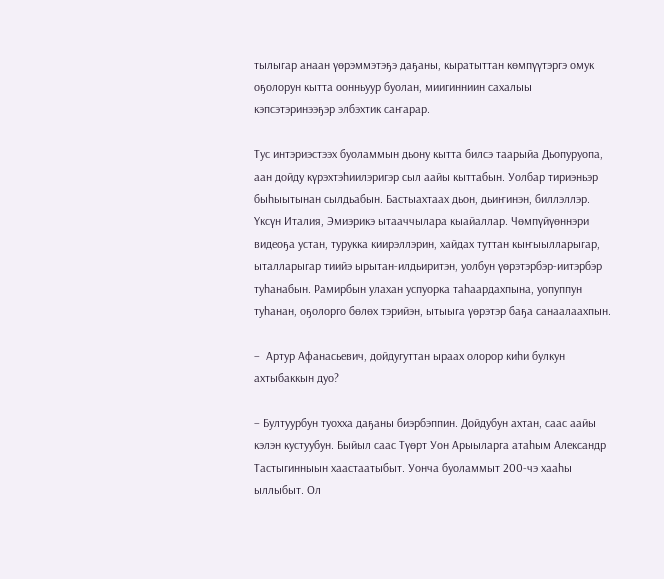тылыгар анаан үөрэммэтэҕэ даҕаны, кыратыттан көмпүүтэргэ омук оҕолорун кытта оонньуур буолан, миигинниин сахалыы кэпсэтэринээҕэр элбэхтик саҥарар.

Тус интэриэстээх буоламмын дьону кытта билсэ таарыйа Дьопуруопа, аан дойду күрэхтэһиилэригэр сыл аайы кыттабын. Уолбар тириэньэр быһыытынан сылдьабын. Бастыахтаах дьон, дьиҥинэн, биллэллэр. Үксүн Италия, Эмиэрикэ ытааччылара кыайаллар. Чөмпүйүөннэри видеоҕа устан, турукка киирэллэрин, хайдах туттан кыҥыылларыгар, ыталларыгар тиийэ ырытан-илдьиритэн, уолбун үөрэтэрбэр-иитэрбэр туһанабын. Рамирбын улахан успуорка таһаардахпына, уопуппун туһанан, оҕолорго бөлөх тэрийэн, ытыыга үөрэтэр баҕа санаалаахпын.

–  Артур Афанасьевич, дойдугуттан ыраах олорор киһи булкун ахтыбаккын дуо?

– Бултуурбун туохха даҕаны биэрбэппин. Дойдубун ахтан, саас аайы кэлэн кустуубун. Быйыл саас Түөрт Уон Арыыларга атаһым Александр Тастыгинныын хаастаатыбыт. Уонча буоламмыт 200-чэ хааһы ыллыбыт. Ол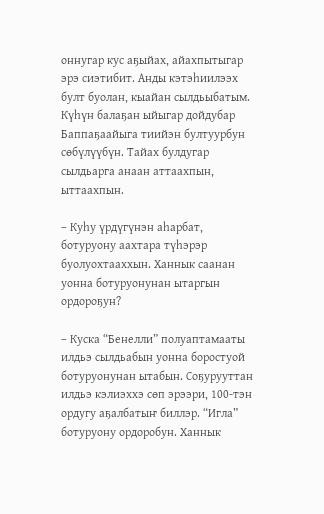оннугар кус аҕыйах, айахпытыгар эрэ сиэтибит. Анды кэтэһиилээх булт буолан, кыайан сылдьыбатым. Күһүн балаҕан ыйыгар дойдубар Баппаҕаайыга тиийэн бултуурбун сөбүлүүбүн. Тайах булдугар сылдьарга анаан аттаахпын, ыттаахпын.

– Куһу үрдүгүнэн аһарбат, ботуруону аахтара түһэрэр буолуохтааххын. Ханнык саанан уонна ботуруонунан ытаргын ордороҕун?

– Куска “Бенелли” полуаптамааты илдьэ сылдьабын уонна боростуой ботуруонунан ытабын. Соҕурууттан илдьэ кэлиэххэ сөп эрээри, 100-тэн ордугу аҕалбатыҥ биллэр. “Игла” ботуруону ордоробун. Ханнык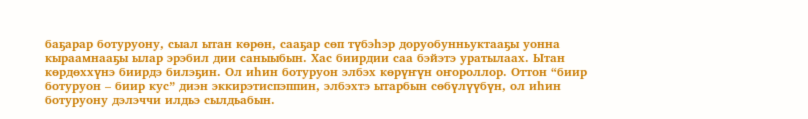баҕарар ботуруону, сыал ытан көрөн, сааҕар сөп түбэһэр доруобунньуктааҕы уонна кыраамнааҕы ылар эрэбил дии саныыбын. Хас биирдии саа бэйэтэ уратылаах. Ытан көрдөххүнэ биирдэ билэҕин. Ол иһин ботуруон элбэх көрүҥүн оҥороллор. Оттон “биир ботуруон – биир кус” диэн эккирэтиспэппин, элбэхтэ ытарбын сөбүлүүбүн, ол иһин ботуруону дэлэччи илдьэ сылдьабын.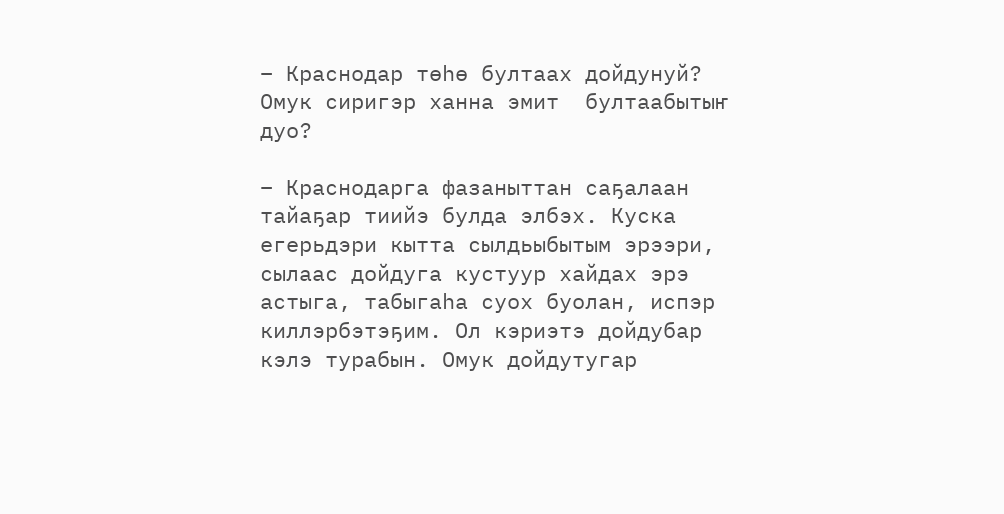– Краснодар төһө бултаах дойдунуй? Омук сиригэр ханна эмит  бултаабытыҥ дуо?

– Краснодарга фазаныттан саҕалаан тайаҕар тиийэ булда элбэх. Куска егерьдэри кытта сылдьыбытым эрээри, сылаас дойдуга кустуур хайдах эрэ астыга, табыгаһа суох буолан, испэр киллэрбэтэҕим. Ол кэриэтэ дойдубар кэлэ турабын. Омук дойдутугар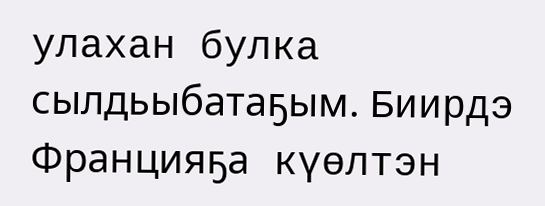улахан булка сылдьыбатаҕым. Биирдэ Францияҕа күөлтэн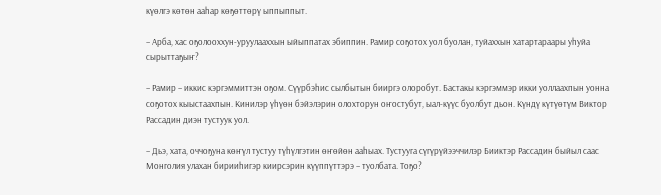күөлгэ көтөн ааһар көҕөттөрү ыппыппыт.

– Арба, хас оҕолооххун-уруулааххын ыйыппатах эбиппин. Рамир соҕотох уол буолан, туйаххын хатартараары уһуйа сырыттаҕыҥ?

– Рамир – иккис кэргэммиттэн оҕом. Сүүрбэһис сылбытын бииргэ олоробут. Бастакы кэргэммэр икки уоллаахпын уонна соҕотох кыыстаахпын. Кинилэр үһүөн бэйэлэрин олохторун оҥостубут, ыал-күүс буолбут дьон. Күндү күтүөтүм Виктор Рассадин диэн тустуук уол.

– Дьэ, хата, оччоҕуна көҥүл тустуу түһүлгэтин өҥөйөн ааһыах. Тустууга сүгүрүйээччилэр Бииктэр Рассадин быйыл саас Монголия улахан бирииһигэр киирсэрин күүппүттэрэ – туолбата. Тоҕо?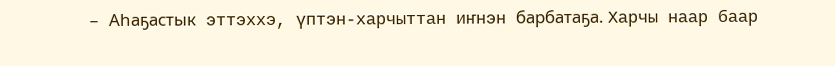– Аһаҕастык эттэххэ, үптэн-харчыттан иҥнэн барбатаҕа. Харчы наар баар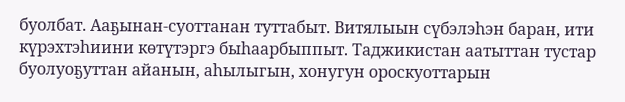буолбат. Ааҕынан-суоттанан туттабыт. Витялыын сүбэлэһэн баран, ити күрэхтэһиини көтүтэргэ быһаарбыппыт. Таджикистан аатыттан тустар буолуоҕуттан айанын, аһылыгын, хонугун ороскуоттарын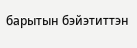барытын бэйэтиттэн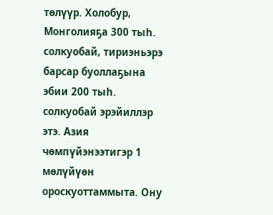төлүүр. Холобур, Монголияҕа 300 тыһ. солкуобай, тириэньэрэ барсар буоллаҕына эбии 200 тыһ. солкуобай эрэйиллэр этэ. Азия чөмпүйэнээтигэр 1 мөлүйүөн ороскуоттаммыта. Ону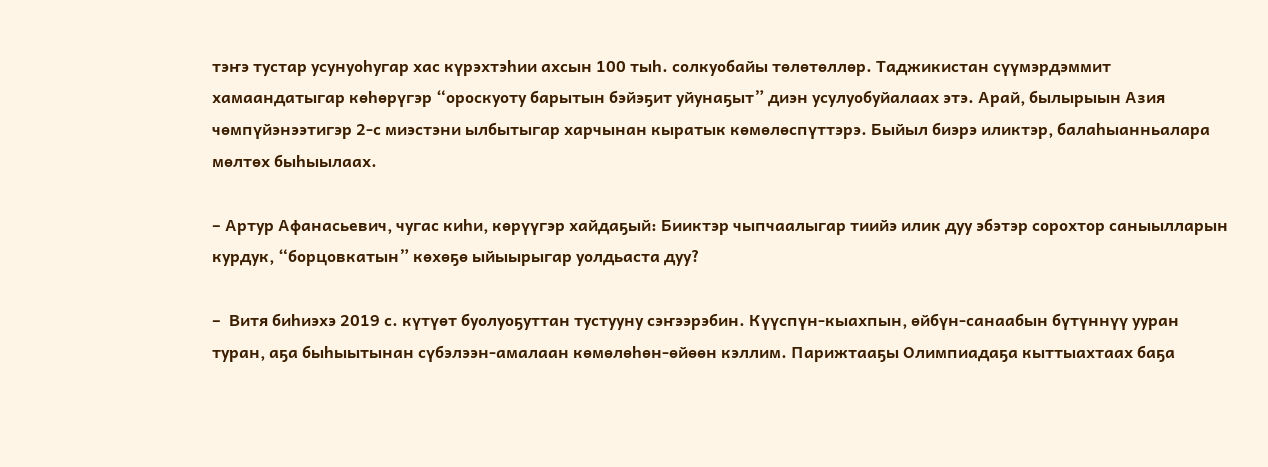тэҥэ тустар усунуоһугар хас күрэхтэһии ахсын 100 тыһ. солкуобайы төлөтөллөр. Таджикистан сүүмэрдэммит хамаандатыгар көһөрүгэр “ороскуоту барытын бэйэҕит уйунаҕыт” диэн усулуобуйалаах этэ. Арай, былырыын Азия чөмпүйэнээтигэр 2-с миэстэни ылбытыгар харчынан кыратык көмөлөспүттэрэ. Быйыл биэрэ иликтэр, балаһыанньалара мөлтөх быһыылаах.

– Артур Афанасьевич, чугас киһи, көрүүгэр хайдаҕый: Бииктэр чыпчаалыгар тиийэ илик дуу эбэтэр сорохтор саныылларын курдук, “борцовкатын” көхөҕө ыйыырыгар уолдьаста дуу?

–  Витя биһиэхэ 2019 с. күтүөт буолуоҕуттан тустууну сэҥээрэбин. Күүспүн-кыахпын, өйбүн-санаабын бүтүннүү ууран туран, аҕа быһыытынан сүбэлээн-амалаан көмөлөһөн-өйөөн кэллим. Парижтааҕы Олимпиадаҕа кыттыахтаах баҕа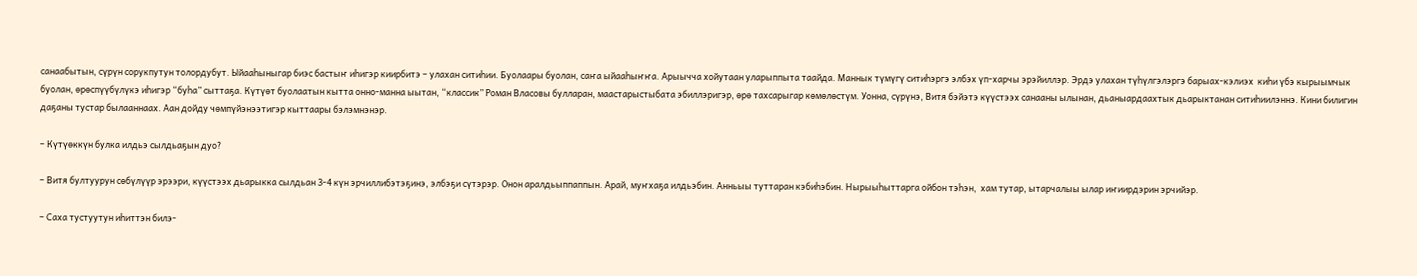санаабытын, сүрүн сорукпутун толордубут. Ыйааһыныгар биэс бастыҥ иһигэр киирбитэ – улахан ситиһии. Буолаары буолан, саҥа ыйааһыҥҥа. Арыычча хойутаан уларыппыта таайда. Маннык түмүгү ситиһэргэ элбэх үп-харчы эрэйиллэр. Эрдэ улахан түһүлгэлэргэ барыах-кэлиэх  киһи үбэ кырыымчык буолан, өрөспүүбүлүкэ иһигэр “буһа” сыттаҕа. Күтүөт буолаатын кытта онно-манна ыытан, “классик” Роман Власовы булларан, маастарыстыбата эбиллэригэр, өрө тахсарыгар көмөлөстүм. Уонна, сүрүнэ, Витя бэйэтэ күүстээх санааны ылынан, дьаныардаахтык дьарыктанан ситиһиилэннэ. Кини билигин даҕаны тустар былааннаах. Аан дойду чөмпүйэнээтигэр кыттаары бэлэмнэнэр.

– Күтүөккүн булка илдьэ сылдьаҕын дуо?

– Витя бултуурун сөбүлүүр эрээри, күүстээх дьарыкка сылдьан 3-4 күн эрчиллибэтэҕинэ, элбэҕи сүтэрэр. Онон аралдьыппаппын. Арай, муҥхаҕа илдьэбин. Анньыы туттаран кэбиһэбин. Нырыыһыттарга ойбон тэһэн,  хам тутар, ытарчалыы ылар иҥиирдэрин эрчийэр.

– Саха тустуутун иһиттэн билэ-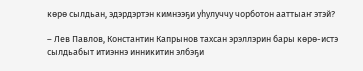көрө сылдьан, эдэрдэртэн кимнээҕи уһулуччу чорботон ааттыаҥ этэй?

– Лев Павлов, Константин Капрынов тахсан эрэллэрин бары көрө-истэ сылдьабыт итиэннэ инникитин элбэҕи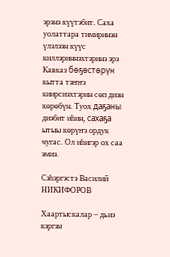эрэнэ күүтэбит. Саха уолаттара тимиринэн үлэлээн күүс киллэриннэхтэринэ эрэ Кавказ бөҕөстөрүн кытта тэҥҥэ киирсиэхтэрин сөп диэн көрөбүн. Туох даҕаны диэбит иһин, сахаҕа ытыы көрүҥэ ордук чугас. Ол иһигэр ох саа эмиэ.

Сэһэргэстэ Василий НИКИФОРОВ

Хаартыскалар – дьиэ кэргэн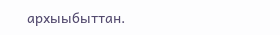архыыбыттан.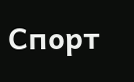Спорт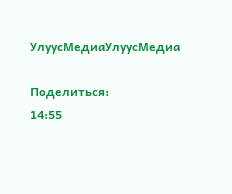УлуусМедиаУлуусМедиа

Поделиться:
14:55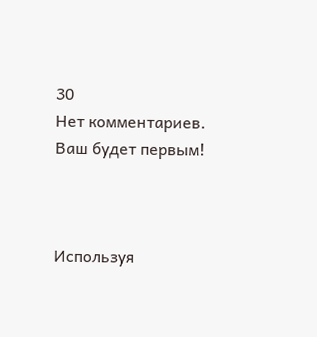30
Нет комментариев. Ваш будет первым!



Используя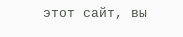этот сайт, вы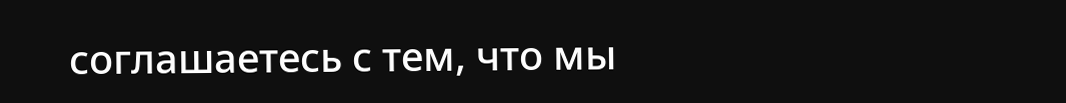соглашаетесь с тем, что мы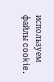используем файлы cookie.